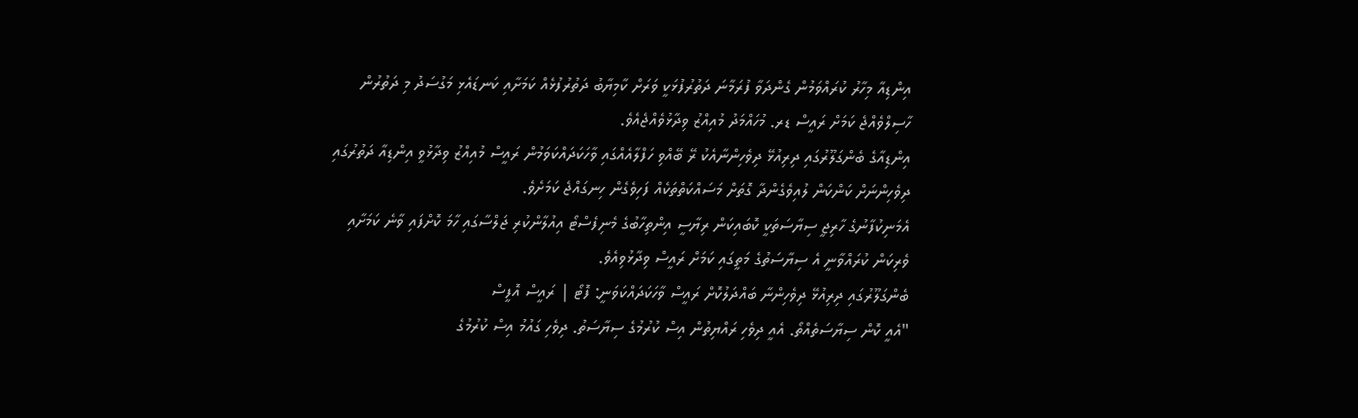އިންޑިއާ މިހާރު ކުރައްވަމުން ގެންދަވާ ފުރަމާނަ ދަތުރުފުޅަކީ ވަރަށް ކާމިޔާބު ދަތުރުފުޅެއް ކަމަށާއި ކަނޑައެޅި މަގުސަދު މި ދަތުރުން ހާސިލްވެއްޖެ ކަމަށް ރައީސް ޑރ. މުހައްމަދު މުއިއްޒު ވިދާޅުވެއްޖެއެވެ.
އިންޑިއާގެ ބެންގަލޫރުގައި ދިރިއުޅޭ ދިވެހިންނާއެކު ރޭ ބޭއްވި ހަފްލާއެއްގައި ވާހަކަދައްކަވަމުން ރައީސް މުއިއްޒު ވިދާޅުވީ އިންޑިއާ ދަތުރުގައި ދިވެހިންނަށް ކަންކަން ލުއިވެގެންދާ ގޮތަށް މަސައްކަތްތަކެއް ފަހިވެގެން ހިނގައްޖެ ކަމަށެވެ.
އެމަނިކުފާނުގެ ހާރިޖީ ސިޔާސަތަކީ ކޮބައިކަން ރިޔާސީ އިންތިހާބުގެ މެނިފެސްޓޯ އިއުލާންކުރި ޖަލްސާގައި ހާމަ ކޮށްފައި ވާނެ ކަމަށާއި ވެރިކަން ކުރައްވާނީ އެ ސިޔާސަތުގެ މަތީގައި ކަމަށް ރައީސް ވިދާޅުވިއެވެ.
ބެންގަލޫރުގައި ދިރިއުޅޭ ދިވެހިންނާ ބައްދަލުކޮށް ރައީސް ވާހަކަދައްކަވަނީ: ފޮޓޯ | ރައީސް އޮފީސް
"އެއީ ކޮން ސިޔާސަތެއްތޯ. އެއީ ދިވެހި ރައްޔިތުން އިސް ކުރުމުގެ ސިޔާސަތު. ދިވެހި ގައުމު އިސް ކުރުމުގެ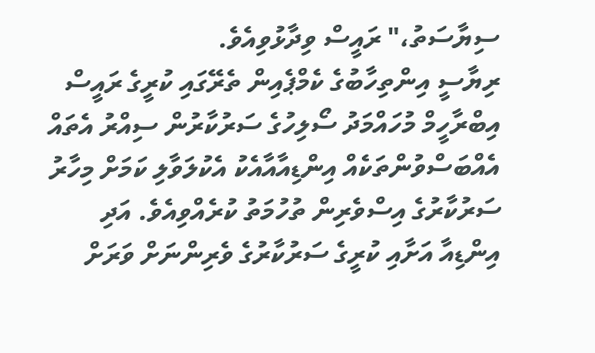ސިޔާސަތު،" ރައީސް ވިދާޅުވިއެވެ.
ރިޔާސީ އިންތިހާބުގެ ކެމްޕެއިން ތެރޭގައި ކުރީގެ ރައީސް އިބްރާހީމް މުހައްމަދު ސޯލިހުގެ ސަރުކާރުން ސިއްރު އެތައް އެއްބަސްވުންތަކެއް އިންޑިއާއާއެކު އެކުލަވާލި ކަމަށް މިހާރު ސަރުކާރުގެ އިސްވެރިން ތުހުމަތު ކުރެއްވިއެވެ. އަދި އިންޑިއާ އަށާއި ކުރީގެ ސަރުކާރުގެ ވެރިންނަށް ވަރަށް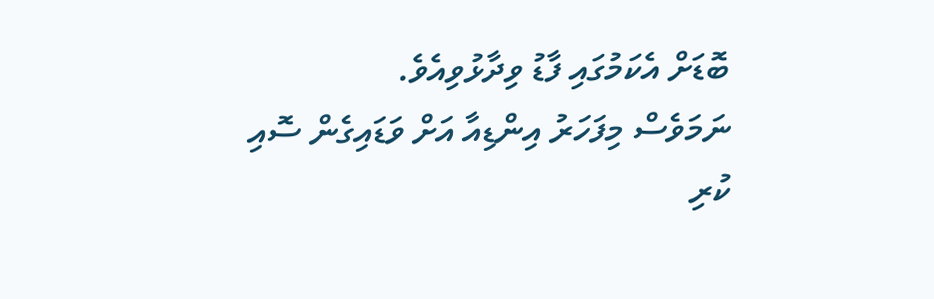ބޮޑަށް އެކަމުގައި ފާޑު ވިދާޅުވިއެވެ.
ނަމަވެސް މިފަހަރު އިންޑިއާ އަށް ވަޑައިގެން ސޮއި ކުރި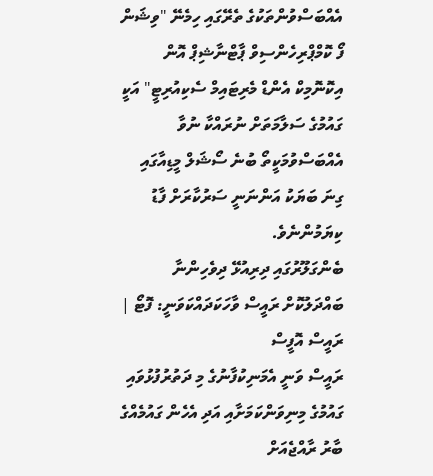އެއްބަސްވުންތަކުގެ ތެރޭގައި ހިމެނޭ "ވިޝަން ފޯ ކޮމްޕްރިހެންސިވް ޕާޓްނާޝިޕް އޮން އިކޮނޮމިކް އެންޑް މެރިޓައިމް ސެކިއުރިޓީ" އަކީ ގައުމުގެ ސަލާމަތަށް ނުރައްކާ ނުވާ އެއްބަސްވުމަކީތޯ ބުނެ ސޯޝަލް މީޑިއާގައި ގިނަ ބަޔަކު އަންނަނީ ސަރުކާރަށް ފާޑު ކިޔަމުންނެވެ.
ބެންގަލޫރުގައި ދިރިއުޅޭ ދިވެހިންނާ ބައްދަލުކޮށް ރައީސް ވާހަކަދައްކަވަނީ: ފޮޓޯ | ރައީސް އޮފީސް
ރައީސް ވަނީ އެމަނިކުފާނުގެ މި ދަތުރުފުޅުވައި ގައުމުގެ މިނިވަންކަމަށާއި އަދި އެހެން ގައުމެއްގެ ބާރު ރާއްޖެއަށް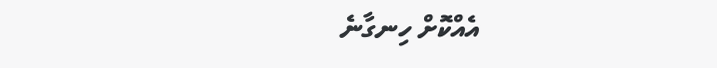އެއްކޮށް ހިނގާނެ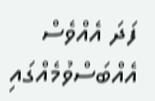ފަދަ އެއްވެސް އެއްބަސްވުމެއްގައި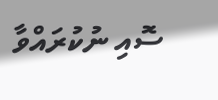ސޮއި ނުކުރައްވާ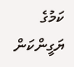ކަމުގެ ޔަގީންކަން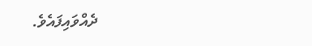ދެއްވައިފައެވެ.